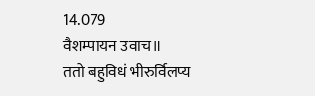14.079
वैशम्पायन उवाच॥
ततो बहुविधं भीरुर्विलप्य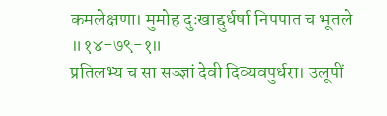कमलेक्षणा। मुमोह दुःखाद्दुर्धर्षा निपपात च भूतले ॥१४-७९-१॥
प्रतिलभ्य च सा सञ्ज्ञां देवी दिव्यवपुर्धरा। उलूपीं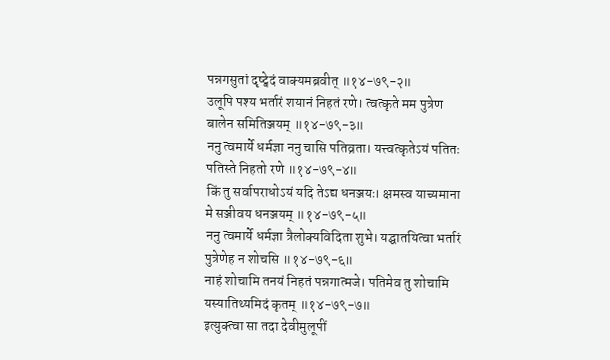पन्नगसुतां दृष्ट्वेदं वाक्यमब्रवीत् ॥१४-७९-२॥
उलूपि पश्य भर्तारं शयानं निहतं रणे। त्वत्कृते मम पुत्रेण बालेन समितिञ्जयम् ॥१४-७९-३॥
ननु त्वमार्ये धर्मज्ञा ननु चासि पतिव्रता। यत्त्वत्कृतेऽयं पतितः पतिस्ते निहतो रणे ॥१४-७९-४॥
किं तु सर्वापराधोऽयं यदि तेऽद्य धनञ्जयः। क्षमस्व याच्यमाना मे सञ्जीवय धनञ्जयम् ॥१४-७९-५॥
ननु त्वमार्ये धर्मज्ञा त्रैलोक्यविदिता शुभे। यद्घातयित्वा भर्तारं पुत्रेणेह न शोचसि ॥१४-७९-६॥
नाहं शोचामि तनयं निहतं पन्नगात्मजे। पतिमेव तु शोचामि यस्यातिथ्यमिदं कृतम् ॥१४-७९-७॥
इत्युक्त्वा सा तदा देवीमुलूपीं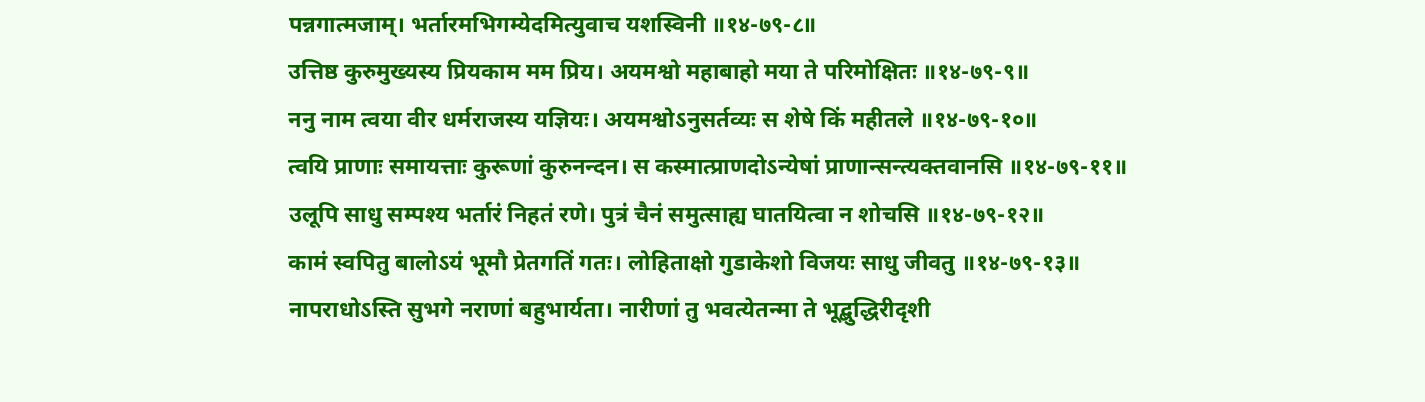पन्नगात्मजाम्। भर्तारमभिगम्येदमित्युवाच यशस्विनी ॥१४-७९-८॥
उत्तिष्ठ कुरुमुख्यस्य प्रियकाम मम प्रिय। अयमश्वो महाबाहो मया ते परिमोक्षितः ॥१४-७९-९॥
ननु नाम त्वया वीर धर्मराजस्य यज्ञियः। अयमश्वोऽनुसर्तव्यः स शेषे किं महीतले ॥१४-७९-१०॥
त्वयि प्राणाः समायत्ताः कुरूणां कुरुनन्दन। स कस्मात्प्राणदोऽन्येषां प्राणान्सन्त्यक्तवानसि ॥१४-७९-११॥
उलूपि साधु सम्पश्य भर्तारं निहतं रणे। पुत्रं चैनं समुत्साह्य घातयित्वा न शोचसि ॥१४-७९-१२॥
कामं स्वपितु बालोऽयं भूमौ प्रेतगतिं गतः। लोहिताक्षो गुडाकेशो विजयः साधु जीवतु ॥१४-७९-१३॥
नापराधोऽस्ति सुभगे नराणां बहुभार्यता। नारीणां तु भवत्येतन्मा ते भूद्बुद्धिरीदृशी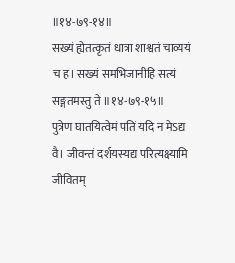॥१४-७९-१४॥
सख्यं ह्येतत्कृतं धात्रा शाश्वतं चाव्ययं च ह। सख्यं समभिजानीहि सत्यं सङ्गतमस्तु ते ॥१४-७९-१५॥
पुत्रेण घातयित्वेमं पतिं यदि न मेऽद्य वै। जीवन्तं दर्शयस्यद्य परित्यक्ष्यामि जीवितम्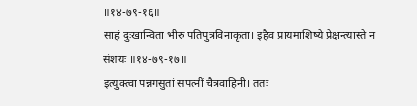॥१४-७९-१६॥
साहं दुःखान्विता भीरु पतिपुत्रविनाकृता। इहैव प्रायमाशिष्ये प्रेक्षन्त्यास्ते न संशयः ॥१४-७९-१७॥
इत्युक्त्वा पन्नगसुतां सपत्नीं चैत्रवाहिनी। ततः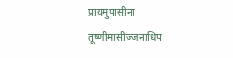प्रायमुपासीना तूष्णीमासीज्जनाधिप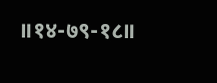॥१४-७९-१८॥